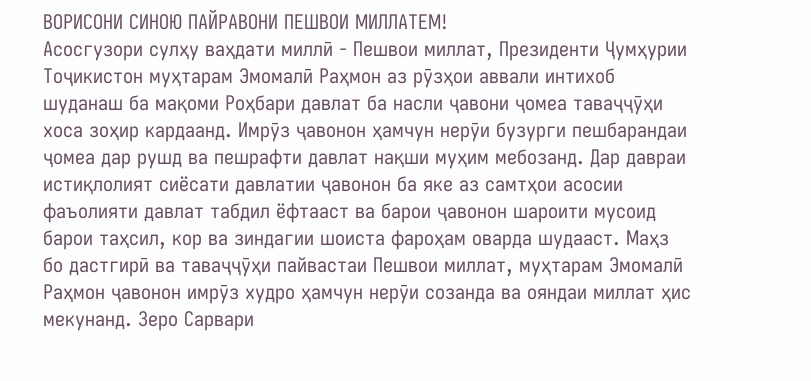ВОРИСОНИ СИНОЮ ПАЙРАВОНИ ПЕШВОИ МИЛЛАТЕМ!
Асосгузори сулҳу ваҳдати миллӣ - Пешвои миллат, Президенти Ҷумҳурии Тоҷикистон муҳтарам Эмомалӣ Раҳмон аз рӯзҳои аввали интихоб шуданаш ба мақоми Роҳбари давлат ба насли ҷавони ҷомеа таваҷҷӯҳи хоса зоҳир кардаанд. Имрӯз ҷавонон ҳамчун нерӯи бузурги пешбарандаи ҷомеа дар рушд ва пешрафти давлат нақши муҳим мебозанд. Дар давраи истиқлолият сиёсати давлатии ҷавонон ба яке аз самтҳои асосии фаъолияти давлат табдил ёфтааст ва барои ҷавонон шароити мусоид барои таҳсил, кор ва зиндагии шоиста фароҳам оварда шудааст. Маҳз бо дастгирӣ ва таваҷҷӯҳи пайвастаи Пешвои миллат, муҳтарам Эмомалӣ Раҳмон ҷавонон имрӯз худро ҳамчун нерӯи созанда ва ояндаи миллат ҳис мекунанд. Зеро Сарвари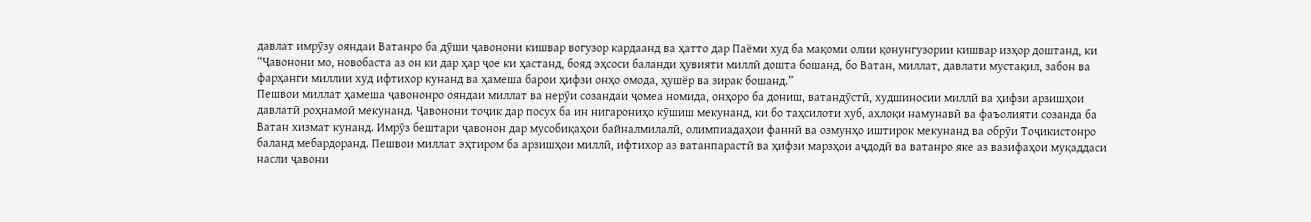давлат имрӯзу ояндаи Ватанро ба дӯши ҷавонони кишвар вогузор кардаанд ва ҳатто дар Паёми худ ба мақоми олии қонунгузории кишвар изҳор доштанд, ки “Ҷавонони мо, новобаста аз он ки дар ҳар ҷое ки ҳастанд, бояд эҳсоси баланди ҳувияти миллӣ дошта бошанд, бо Ватан, миллат, давлати мустақил, забон ва фарҳанги миллии худ ифтихор кунанд ва ҳамеша барои ҳифзи онҳо омода, ҳушёр ва зирак бошанд.”
Пешвои миллат ҳамеша ҷавононро ояндаи миллат ва нерӯи созандаи ҷомеа номида, онҳоро ба дониш, ватандӯстӣ, худшиносии миллӣ ва ҳифзи арзишҳои давлатӣ роҳнамоӣ мекунанд. Ҷавонони тоҷик дар посух ба ин нигарониҳо кӯшиш мекунанд, ки бо таҳсилоти хуб, ахлоқи намунавӣ ва фаъолияти созанда ба Ватан хизмат кунанд. Имрӯз бештари ҷавонон дар мусобиқаҳои байналмилалӣ, олимпиадаҳои фаннӣ ва озмунҳо иштирок мекунанд ва обрӯи Тоҷикистонро баланд мебардоранд. Пешвои миллат эҳтиром ба арзишҳои миллӣ, ифтихор аз ватанпарастӣ ва ҳифзи марзҳои аҷдодӣ ва ватанро яке аз вазифаҳои муқаддаси насли ҷавони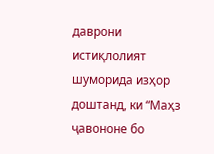даврони истиқлолият шуморида изҳор доштанд, ки “Маҳз ҷавононе бо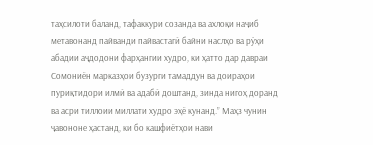таҳсилоти баланд, тафаккури созанда ва ахлоқи наҷиб метавонанд пайванди пайвастагӣ байни наслҳо ва рӯҳи абадии аҷдодони фарҳангии худро, ки ҳатто дар давраи Сомониён марказҳои бузурги тамаддун ва доираҳои пуриқтидори илмӣ ва адабӣ доштанд, зинда нигоҳ доранд ва асри тиллоии миллати худро эҳё кунанд.” Маҳз чунин ҷавононе ҳастанд, ки бо кашфиётҳои нави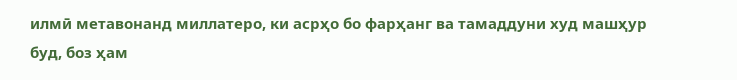илмӣ метавонанд миллатеро, ки асрҳо бо фарҳанг ва тамаддуни худ машҳур буд, боз ҳам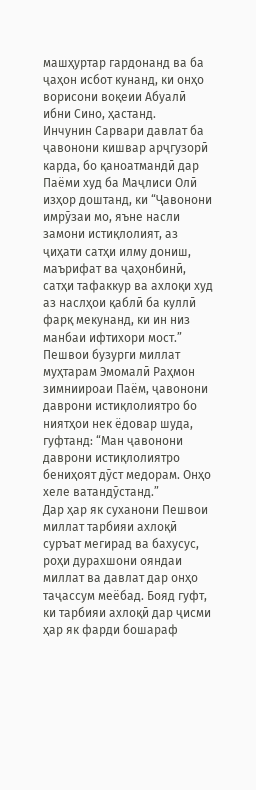машҳуртар гардонанд ва ба ҷаҳон исбот кунанд, ки онҳо ворисони воқеии Абуалӣ ибни Сино, ҳастанд.
Инчунин Сарвари давлат ба ҷавонони кишвар арҷгузорӣ карда, бо қаноатмандӣ дар Паёми худ ба Маҷлиси Олӣ изҳор доштанд, ки “Ҷавонони имрӯзаи мо, яъне насли замони истиқлолият, аз ҷиҳати сатҳи илму дониш, маърифат ва ҷаҳонбинӣ, сатҳи тафаккур ва ахлоқи худ аз наслҳои қаблӣ ба куллӣ фарқ мекунанд, ки ин низ манбаи ифтихори мост.” Пешвои бузурги миллат муҳтарам Эмомалӣ Раҳмон зимниироаи Паём, ҷавонони даврони истиқлолиятро бо ниятҳои нек ёдовар шуда, гуфтанд: “Ман ҷавонони даврони истиқлолиятро бениҳоят дӯст медорам. Онҳо хеле ватандӯстанд.”
Дар ҳар як суханони Пешвои миллат тарбияи ахлоқӣ суръат мегирад ва бахусус, роҳи дурахшони ояндаи миллат ва давлат дар онҳо таҷассум меёбад. Бояд гуфт, ки тарбияи ахлоқӣ дар ҷисми ҳар як фарди бошараф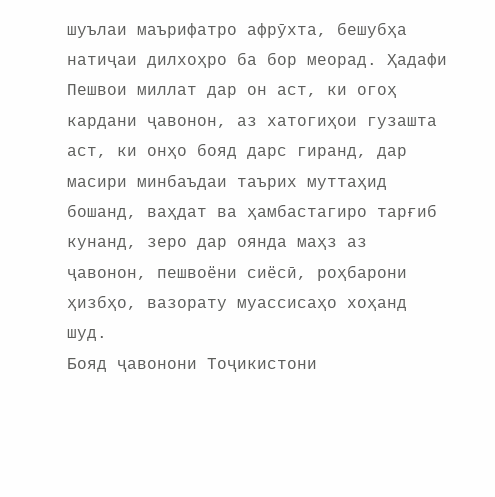шуълаи маърифатро афрӯхта, бешубҳа натиҷаи дилхоҳро ба бор меорад. Ҳадафи Пешвои миллат дар он аст, ки огоҳ кардани ҷавонон, аз хатогиҳои гузашта аст, ки онҳо бояд дарс гиранд, дар масири минбаъдаи таърих муттаҳид бошанд, ваҳдат ва ҳамбастагиро тарғиб кунанд, зеро дар оянда маҳз аз ҷавонон, пешвоёни сиёсӣ, роҳбарони ҳизбҳо, вазорату муассисаҳо хоҳанд шуд.
Бояд ҷавонони Тоҷикистони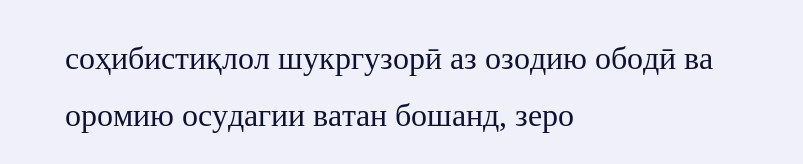соҳибистиқлол шукргузорӣ аз озодию ободӣ ва оромию осудагии ватан бошанд, зеро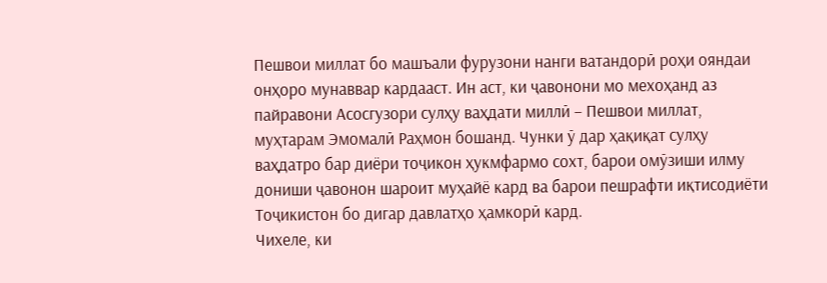Пешвои миллат бо машъали фурузони нанги ватандорӣ роҳи ояндаи онҳоро мунаввар кардааст. Ин аст, ки ҷавонони мо мехоҳанд аз пайравони Асосгузори сулҳу ваҳдати миллӣ – Пешвои миллат, муҳтарам Эмомалӣ Раҳмон бошанд. Чунки ӯ дар ҳақиқат сулҳу ваҳдатро бар диёри тоҷикон ҳукмфармо сохт, барои омӯзиши илму дониши ҷавонон шароит муҳайё кард ва барои пешрафти иқтисодиёти Тоҷикистон бо дигар давлатҳо ҳамкорӣ кард.
Чихеле, ки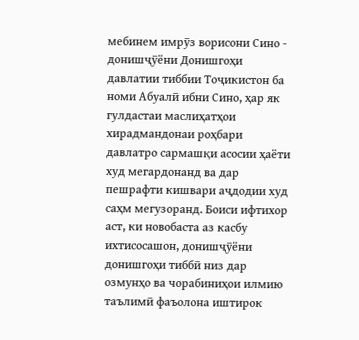мебинем имрӯз ворисони Сино - донишҷӯёни Донишгоҳи давлатии тиббии Тоҷикистон ба номи Абуалӣ ибни Сино, ҳар як гулдастаи маслиҳатҳои хирадмандонаи роҳбари давлатро сармашқи асосии ҳаёти худ мегардонанд ва дар пешрафти кишвари аҷдодии худ саҳм мегузоранд. Боиси ифтихор аст, ки новобаста аз касбу ихтисосашон, донишҷӯёни донишгоҳи тиббӣ низ дар озмунҳо ва чорабиниҳои илмию таълимӣ фаъолона иштирок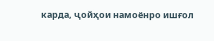карда, ҷойҳои намоёнро ишғол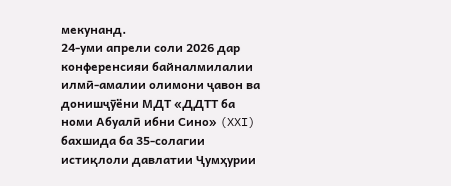мекунанд.
24-уми апрели соли 2026 дар конференсияи байналмилалии илмӣ-амалии олимони ҷавон ва донишҷӯёни МДТ «ДДТТ ба номи Абуалӣ ибни Сино» (XXI) бахшида ба 35-солагии истиқлоли давлатии Ҷумҳурии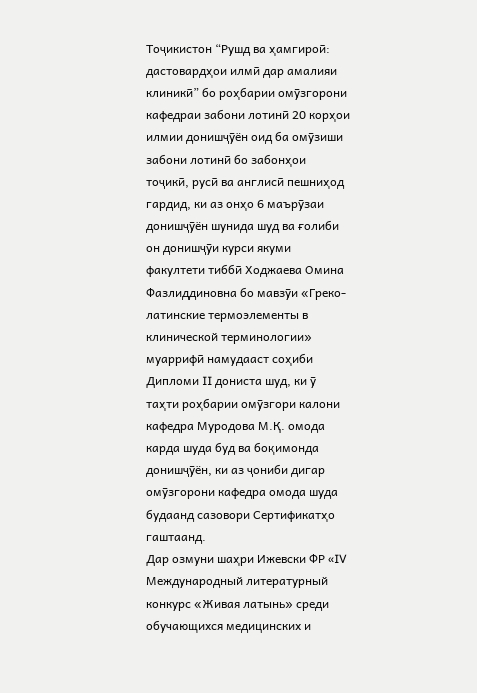Тоҷикистон “Рушд ва ҳамгироӣ: дастовардҳои илмӣ дар амалияи клиникӣ” бо роҳбарии омӯзгорони кафедраи забони лотинӣ 20 корҳои илмии донишҷӯён оид ба омӯзиши забони лотинӣ бо забонҳои тоҷикӣ, русӣ ва англисӣ пешниҳод гардид, ки аз онҳо 6 маърӯзаи донишҷӯён шунида шуд ва ғолиби он донишҷӯи курси якуми факултети тиббӣ Ходжаева Омина Фазлиддиновна бо мавзӯи «Греко-латинские термоэлементы в клинической терминологии» муаррифӣ намудааст соҳиби Дипломи II дониста шуд, ки ӯ таҳти роҳбарии омӯзгори калони кафедра Муродова М.Қ. омода карда шуда буд ва боқимонда донишҷӯён, ки аз ҷониби дигар омӯзгорони кафедра омода шуда будаанд сазовори Сертификатҳо гаштаанд.
Дар озмуни шаҳри Ижевски ФР «IV Международный литературный конкурс «Живая латынь» среди обучающихся медицинских и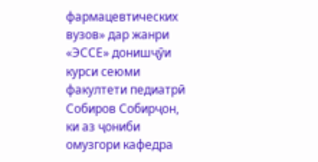фармацевтических вузов» дар жанри «ЭССЕ» донишҷӯи курси сеюми факултети педиатрӣ Собиров Собирҷон, ки аз ҷониби омузгори кафедра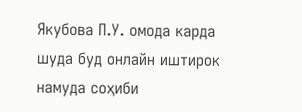Якубова П.У. омода карда шуда буд онлайн иштирок намуда соҳиби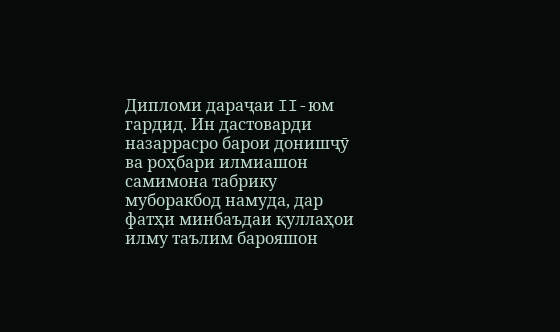Дипломи дараҷаи II-юм гардид. Ин дастоварди назаррасро барои донишҷӯ ва роҳбари илмиашон самимона табрику муборакбод намуда, дар фатҳи минбаъдаи қуллаҳои илму таълим барояшон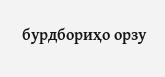бурдбориҳо орзу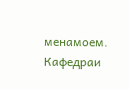менамоем.
Кафедраи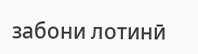забони лотинӣ